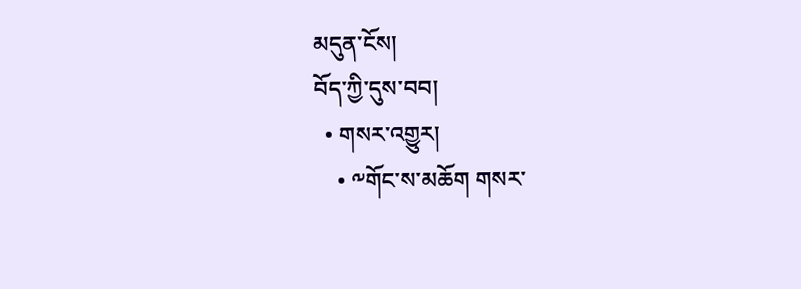མདུན་ངོས།
བོད་ཀྱི་དུས་བབ།
  • གསར་འགྱུར།
    • ༸གོང་ས་མཆོག གསར་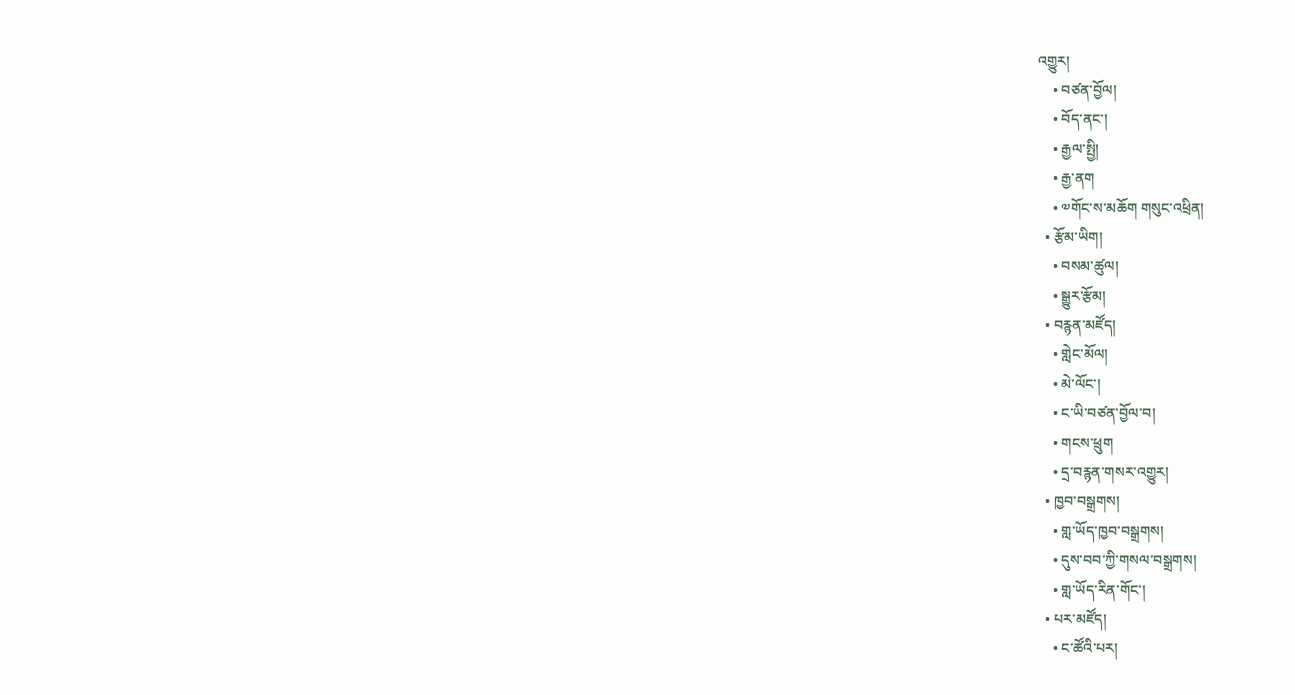འགྱུར།
    • བཙན་བྱོལ།
    • བོད་ནང་།
    • རྒྱལ་སྤྱི།
    • རྒྱ་ནག
    • ༧གོང་ས་མཆོག གསུང་འཕྲིན།
  • རྩོམ་ཡིག།
    • བསམ་ཚུལ།
    • སྒྱུར་རྩོམ།
  • བརྙན་མཛོད།
    • གླེང་མོལ།
    • མེ་ལོང་།
    • ང་ཡི་བཙན་བྱོལ་བ།
    • གངས་ཕྲུག
    • དྲ་བརྙན་གསར་འགྱུར།
  • ཁྱབ་བསྒྲགས།
    • གླ་ཡོད་ཁྱབ་བསྒྲགས།
    • དུས་བབ་ཀྱི་གསལ་བསྒྲགས།
    • གླ་ཡོད་རིན་གོང་།
  • པར་མཛོད།
    • ང་ཚོའི་པར།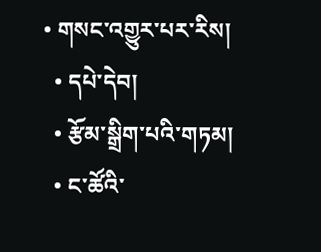• གསང་འགྱུར་པར་རིས།
  • དཔེ་དེབ།
  • རྩོམ་སྒྲིག་པའི་གཏམ།
  • ང་ཚོའི་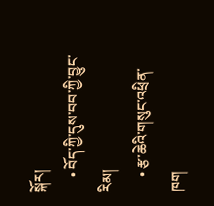སྐོར།
    • བོད་ཀྱི་དུས་བབ་ཀྱི་བྱུང་རིམ།
    • རྩ་ཆེའི་གསུང་འཕྲིན་ཁག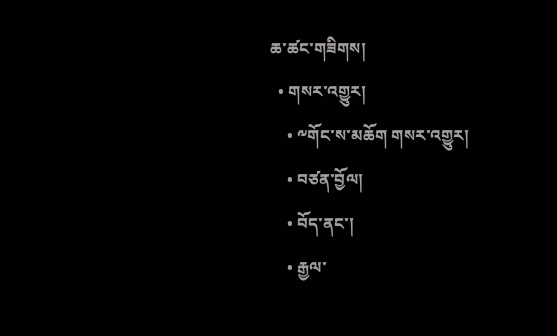ཆ་ཚང་གཟིགས།
  • གསར་འགྱུར།
    • ༸གོང་ས་མཆོག གསར་འགྱུར།
    • བཙན་བྱོལ།
    • བོད་ནང་།
    • རྒྱལ་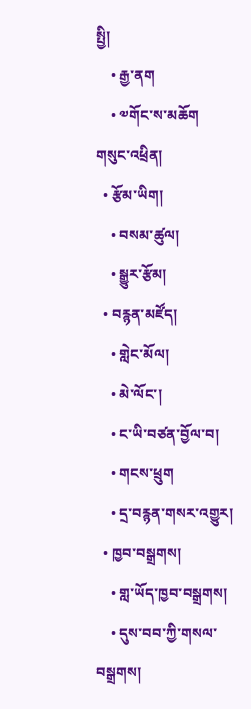སྤྱི།
    • རྒྱ་ནག
    • ༧གོང་ས་མཆོག གསུང་འཕྲིན།
  • རྩོམ་ཡིག།
    • བསམ་ཚུལ།
    • སྒྱུར་རྩོམ།
  • བརྙན་མཛོད།
    • གླེང་མོལ།
    • མེ་ལོང་།
    • ང་ཡི་བཙན་བྱོལ་བ།
    • གངས་ཕྲུག
    • དྲ་བརྙན་གསར་འགྱུར།
  • ཁྱབ་བསྒྲགས།
    • གླ་ཡོད་ཁྱབ་བསྒྲགས།
    • དུས་བབ་ཀྱི་གསལ་བསྒྲགས།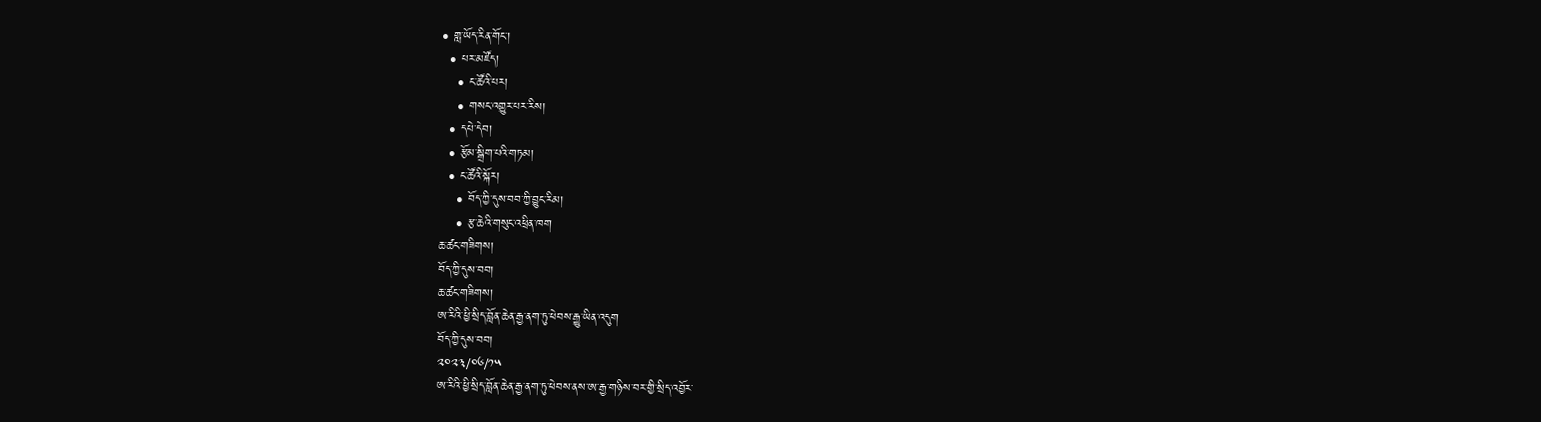• གླ་ཡོད་རིན་གོང་།
  • པར་མཛོད།
    • ང་ཚོའི་པར།
    • གསང་འགྱུར་པར་རིས།
  • དཔེ་དེབ།
  • རྩོམ་སྒྲིག་པའི་གཏམ།
  • ང་ཚོའི་སྐོར།
    • བོད་ཀྱི་དུས་བབ་ཀྱི་བྱུང་རིམ།
    • རྩ་ཆེའི་གསུང་འཕྲིན་ཁག
ཆ་ཚང་གཟིགས།
བོད་ཀྱི་དུས་བབ།
ཆ་ཚང་གཟིགས།
ཨ་རིའི་ཕྱི་སྲིད་བློན་ཆེན་རྒྱ་ནག་ཏུ་ཕེབས་རྒྱུ་ཡིན་འདུག
བོད་ཀྱི་དུས་བབ།
༢༠༢༣/༠༦/༡༥
ཨ་རིའི་ཕྱི་སྲིད་བློན་ཆེན་རྒྱ་ནག་ཏུ་ཕེབས་ནས་ཨ་རྒྱ་གཉིས་བར་གྱི་སྲིད་འབྱོར་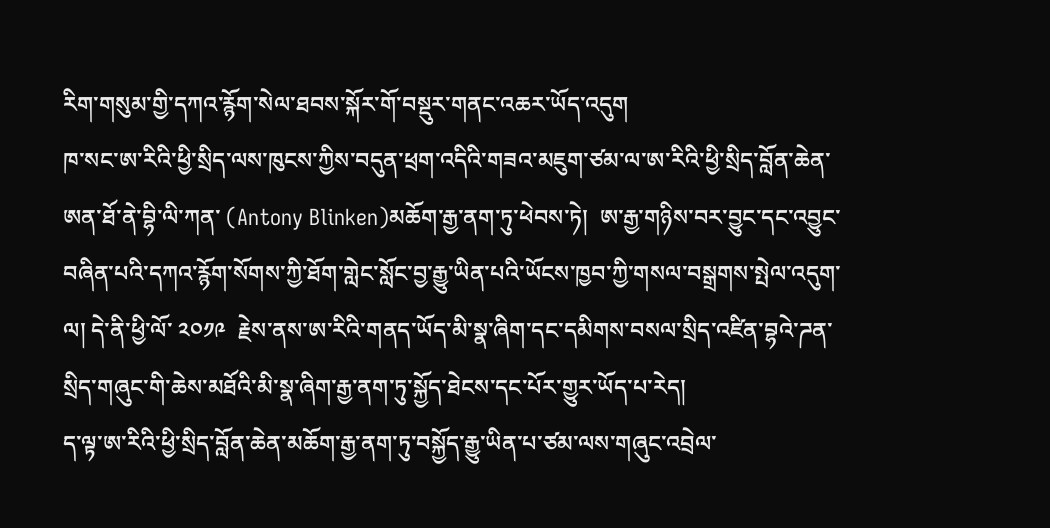རིག་གསུམ་གྱི་དཀའ་རྙོག་སེལ་ཐབས་སྐོར་གོ་བསྡུར་གནང་འཆར་ཡོད་འདུག
ཁ་སང་ཨ་རིའི་ཕྱི་སྲིད་ལས་ཁུངས་ཀྱིས་བདུན་ཕྲག་འདིའི་གཟའ་མཇུག་ཙམ་ལ་ཨ་རིའི་ཕྱི་སྲིད་བློན་ཆེན་ཨན་ཐོ་ནེ་བྷི་ལི་ཀན་ (Antony Blinken)མཆོག་རྒྱ་ནག་ཏུ་ཕེབས་ཏེ།  ཨ་རྒྱ་གཉིས་བར་བྱུང་དང་འབྱུང་བཞིན་པའི་དཀའ་རྙོག་སོགས་ཀྱི་ཐོག་གླེང་སློང་བྱ་རྒྱུ་ཡིན་པའི་ཡོངས་ཁྱབ་ཀྱི་གསལ་བསྒྲགས་སྤེལ་འདུག་ལ། དེ་ནི་ཕྱི་ལོ་ ༢༠༡༩  རྗེས་ནས་ཨ་རིའི་གནད་ཡོད་མི་སྣ་ཞིག་དང་དམིགས་བསལ་སྲིད་འཛིན་བྷའེ་ཌན་སྲིད་གཞུང་གི་ཆེས་མཐོའི་མི་སྣ་ཞིག་རྒྱ་ནག་ཏུ་སྐྱོད་ཐེངས་དང་པོར་གྱུར་ཡོད་པ་རེད།
ད་ལྟ་ཨ་རིའི་ཕྱི་སྲིད་བློན་ཆེན་མཆོག་རྒྱ་ནག་ཏུ་བསྐྱོད་རྒྱུ་ཡིན་པ་ཙམ་ལས་གཞུང་འབྲེལ་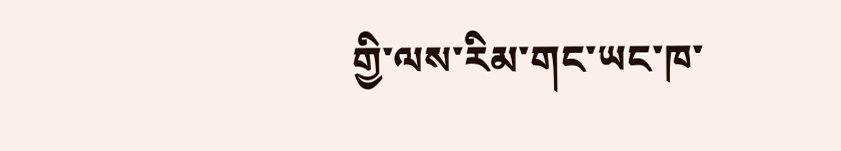གྱི་ལས་རིམ་གང་ཡང་ཁ་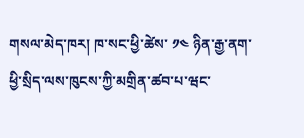གསལ་མེད་ཁར། ཁ་སང་ཕྱི་ཚེས་ ༡༤ ཉིན་རྒྱ་ནག་ཕྱི་སྲིད་ལས་ཁུངས་ཀྱི་མགྲིན་ཚབ་པ་ཝང་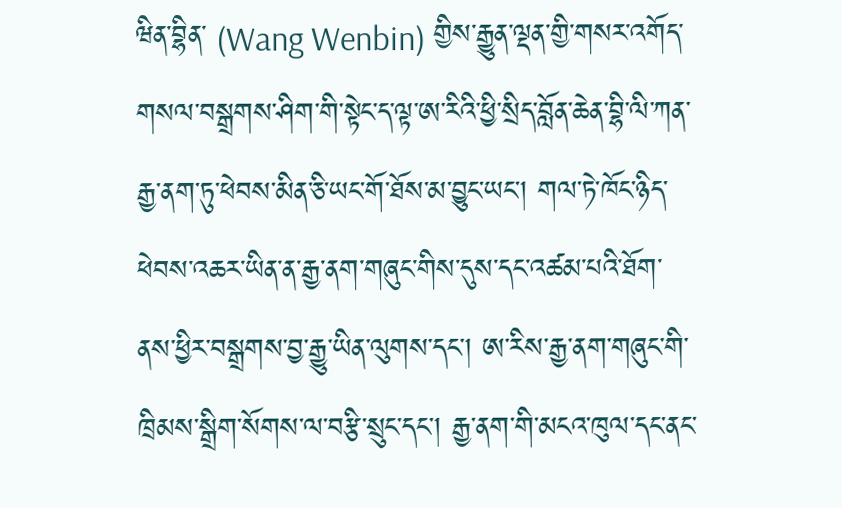ཝིན་བྷིན་ (Wang Wenbin) གྱིས་རྒྱུན་ལྡན་གྱི་གསར་འགོད་གསལ་བསྒྲགས་ཤིག་གི་སྟེང་ད་ལྟ་ཨ་རིའི་ཕྱི་སྲིད་བློན་ཆེན་བྷི་ལི་ཀན་རྒྱ་ནག་ཏུ་ཕེབས་མིན་ཅི་ཡང་གོ་ཐོས་མ་བྱུང་ཡང་། གལ་ཏེ་ཁོང་ཉིད་ཕེབས་འཆར་ཡིན་ན་རྒྱ་ནག་གཞུང་གིས་དུས་དང་འཚམ་པའི་ཐོག་ནས་ཕྱིར་བསྒྲགས་བྱ་རྒྱུ་ཡིན་ལུགས་དང་། ཨ་རིས་རྒྱ་ནག་གཞུང་གི་ཁྲིམས་སྒྲིག་སོགས་ལ་བརྩི་སྲུང་དང་། རྒྱ་ནག་གི་མངའ་ཁུལ་དང་ནང་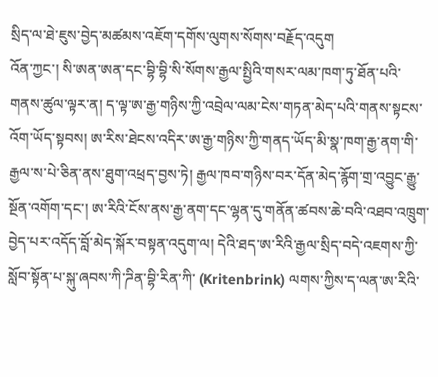སྲིད་ལ་ཐེ་ཇུས་བྱེད་མཚམས་འཇོག་དགོས་ལུགས་སོགས་བརྗོད་འདུག
འོན་ཀྱང་། སི་ཨན་ཨན་དང་བྷི་བྷི་སི་སོགས་རྒྱལ་སྤྱིའི་གསར་ལམ་ཁག་ཏུ་ཐོན་པའི་གནས་ཚུལ་ལྟར་ན། ད་ལྟ་ཨ་རྒྱ་གཉིས་ཀྱི་འབྲེལ་ལམ་ངེས་གཏན་མེད་པའི་གནས་སྟངས་འོག་ཡོད་སྟབས། ཨ་རིས་ཐེངས་འདིར་ཨ་རྒྱ་གཉིས་ཀྱི་གནད་ཡོད་མི་སྣ་ཁག་རྒྱ་ནག་གི་རྒྱལ་ས་པེ་ཅིན་ནས་ཐུག་འཕྲད་བྱས་ཏེ། རྒྱལ་ཁབ་གཉིས་བར་དོན་མེད་རྙོག་གྲ་འབྱུང་རྒྱུ་སྔོན་འགོག་དང་། ཨ་རིའི་ངོས་ནས་རྒྱ་ནག་དང་ལྷན་དུ་གནོན་ཚབས་ཆེ་བའི་འཐབ་འཁྲུག་བྱེད་པར་འདོད་བློ་མེད་སྐོར་བསྟན་འདུག་ལ། དེའི་ཐད་ཨ་རིའི་རྒྱལ་སྲིད་བདེ་འཇགས་ཀྱི་སློབ་སྟོན་པ་སྐུ་ཞབས་ཀི་ཌིན་བྷི་རིན་ཀི་ (Kritenbrink) ལགས་ཀྱིས་ད་ལན་ཨ་རིའི་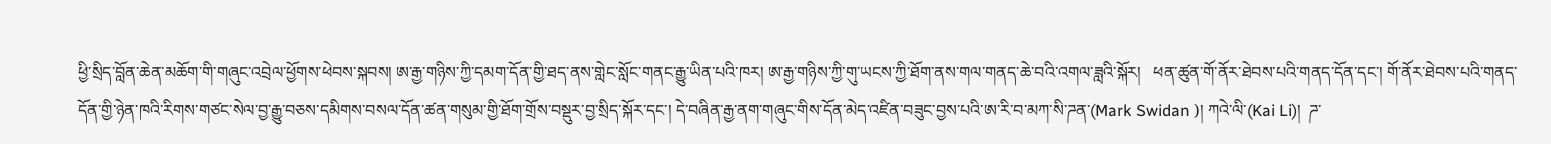ཕྱི་སྲིད་བློན་ཆེན་མཆོག་གི་གཞུང་འབྲེལ་ཕྱོགས་ཕེབས་སྐབས། ཨ་རྒྱ་གཉིས་ཀྱི་དམག་དོན་གྱི་ཐད་ནས་གླེང་སློང་གནང་རྒྱུ་ཡིན་པའི་ཁར། ཨ་རྒྱ་གཉིས་ཀྱི་གུ་ཡངས་ཀྱི་ཐོག་ནས་གལ་གནད་ཆེ་བའི་འགལ་ཟླའི་སྐོར།   ཕན་ཚུན་གོ་ནོར་ཐེབས་པའི་གནད་དོན་དང་། གོ་ནོར་ཐེབས་པའི་གནད་དོན་གྱི་ཉེན་ཁའི་རིགས་གཙང་སེལ་བྱ་རྒྱུ་བཅས་དམིགས་བསལ་དོན་ཚན་གསུམ་གྱི་ཐོག་གྲོས་བསྡུར་བྱ་སྲིད་སྐོར་དང་། དེ་བཞིན་རྒྱ་ནག་གཞུང་གིས་དོན་མེད་འཛིན་བཟུང་བྱས་པའི་ཨ་རི་བ་མཀ་སི་ཌན་(Mark Swidan )། ཀའེ་ལི་(Kai Li)།  ཌ་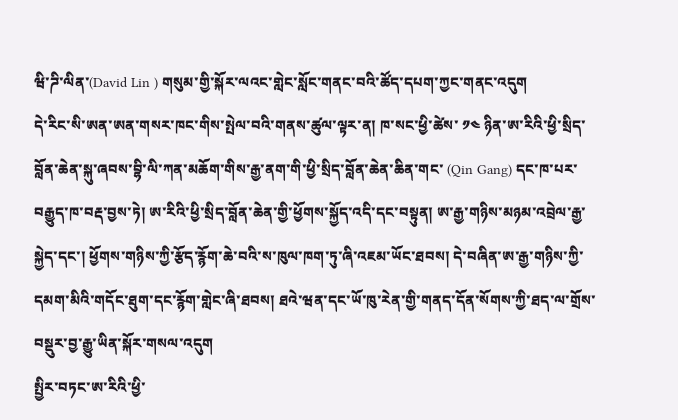ཝི་ཌི་ལིན་(David Lin ) གསུམ་གྱི་སྐོར་ལའང་གླེང་སློང་གནང་བའི་ཚོད་དཔག་ཀྱང་གནང་འདུག
དེ་རིང་སི་ཨན་ཨན་གསར་ཁང་གིས་སྤེལ་བའི་གནས་ཚུལ་ལྟར་ན། ཁ་སང་ཕྱི་ཚེས་ ༡༤ ཉིན་ཨ་རིའི་ཕྱི་སྲིད་བློན་ཆེན་སྐུ་ཞབས་བྷི་ལི་ཀན་མཆོག་གིས་རྒྱ་ནག་གི་ཕྱི་སྲིད་བློན་ཆེན་ཆིན་གང་ (Qin Gang) དང་ཁ་པར་བརྒྱུད་ཁ་བརྡ་བྱས་ཏེ། ཨ་རིའི་ཕྱི་སྲིད་བློན་ཆེན་གྱི་ཕྱོགས་སྐྱོད་འདི་དང་བསྟུན། ཨ་རྒྱ་གཉིས་མཉམ་འབྲེལ་རྒྱ་སྐྱེད་དང་། ཕྱོགས་གཉིས་ཀྱི་རྩོད་རྙོག་ཆེ་བའི་ས་ཁུལ་ཁག་ཏུ་ཞི་འཇམ་ཡོང་ཐབས། དེ་བཞིན་ཨ་རྒྱ་གཉིས་ཀྱི་དམག་མིའི་གདོང་ཐུག་དང་རྙོག་གླེང་ཞི་ཐབས། ཐའེ་ཝན་དང་ཡོ་ཁུ་རེན་གྱི་གནད་དོན་སོགས་ཀྱི་ཐད་ལ་གྲོས་བསྡུར་བྱ་རྒྱུ་ཡིན་སྐོར་གསལ་འདུག
སྤྱིར་བཏང་ཨ་རིའི་ཕྱི་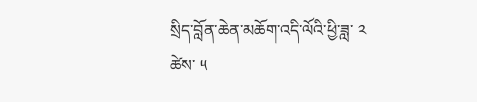སྲིད་བློན་ཆེན་མཆོག་འདི་ལོའི་ཕྱི་ཟླ་ ༢ ཚེས་ ༥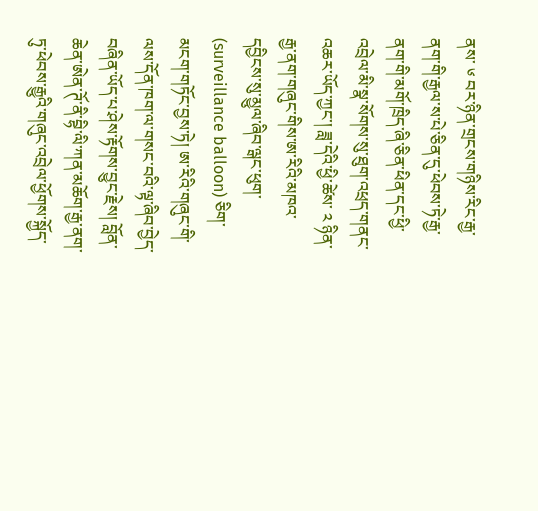ནས་ ༦ བར་ཉིན་གྲངས་གཉིས་རིང་རྒྱ་ནག་གི་རྒྱལ་ས་པེ་ཅིན་དུ་ཕེབས་ཏེ་རྒྱ་ནག་གི་མགོ་ཁྲིད་ཞི་ཅིན་ཕིན་དང་ཕྱི་འབྲེལ་མི་སྣ་སོགས་སུ་ཐུག་འཕྲད་གནང་འཆར་ཡོད་ཀྱང་། ཟླ་དེའི་ཕྱི་ཚེས་ ༢ ཉིན་རྒྱ་ནག་གཞུང་གིས་ཨ་རིའི་མཁའ་དབྱིངས་སུ་མྱུལ་ཞིབ་ལྒང་ཕུག་ (surveillance balloon) ཅིག་མངག་གཏོང་བྱས་ཏེ། ཨ་རིའི་གཞུང་གི་ལས་དོན་ཁག་ལ་གསང་བའི་ལྟ་ཞིབ་བྱེད་བཞིན་ཡོད་པ་ཤེས་རྟོགས་བྱུང་རྗེས། བློན་ཆེན་ཨེན་ཊོ་ནི་བྷི་ལི་ཀན་མཆོག་རྒྱ་ནག་ཏུ་ཕེབས་རྒྱུའི་གཞུང་འབྲེལ་ཕྱོགས་སྐྱོད་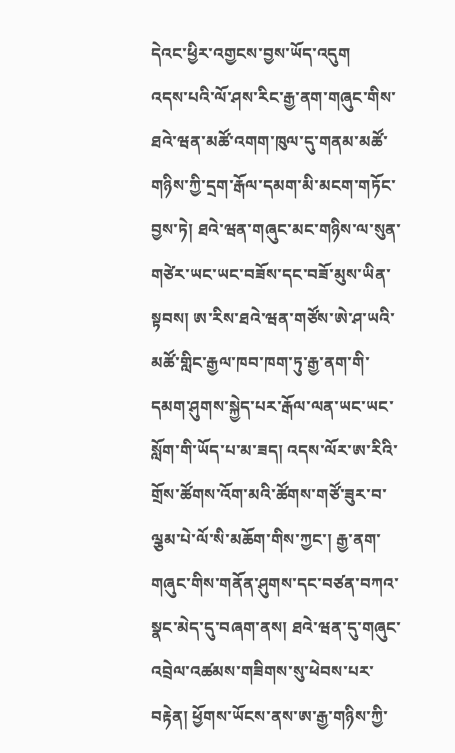དེའང་ཕྱིར་འགྱངས་བྱས་ཡོད་འདུག
འདས་པའི་ལོ་ཤས་རིང་རྒྱ་ནག་གཞུང་གིས་ཐའེ་ཝན་མཚོ་འགག་ཁུལ་དུ་གནམ་མཚོ་གཉིས་ཀྱི་དྲག་རྒོལ་དམག་མི་མངག་གཏོང་བྱས་ཏེ། ཐའེ་ཝན་གཞུང་མང་གཉིས་ལ་སུན་གཙེར་ཡང་ཡང་བཟོས་དང་བཟོ་མུས་ཡིན་སྟབས། ཨ་རིས་ཐའེ་ཝན་གཙོས་ཨེ་ཤ་ཡའི་མཚོ་གླིང་རྒྱལ་ཁབ་ཁག་ཏུ་རྒྱ་ནག་གི་དམག་ཤུགས་སྐྱེད་པར་རྒོལ་ལན་ཡང་ཡང་སློག་གི་ཡོད་པ་མ་ཟད། འདས་ལོར་ཨ་རིའི་གྲོས་ཚོགས་འོག་མའི་ཚོགས་གཙོ་ཟུར་བ་ལྕམ་པེ་ལོ་སི་མཆོག་གིས་ཀྱང་། རྒྱ་ནག་གཞུང་གིས་གནོན་ཤུགས་དང་བཙན་བཀའ་སྣང་མེད་དུ་བཞག་ནས། ཐའེ་ཝན་དུ་གཞུང་འབྲེལ་འཚམས་གཟིགས་སུ་ཕེབས་པར་བརྟེན། ཕྱོགས་ཡོངས་ནས་ཨ་རྒྱ་གཉིས་ཀྱི་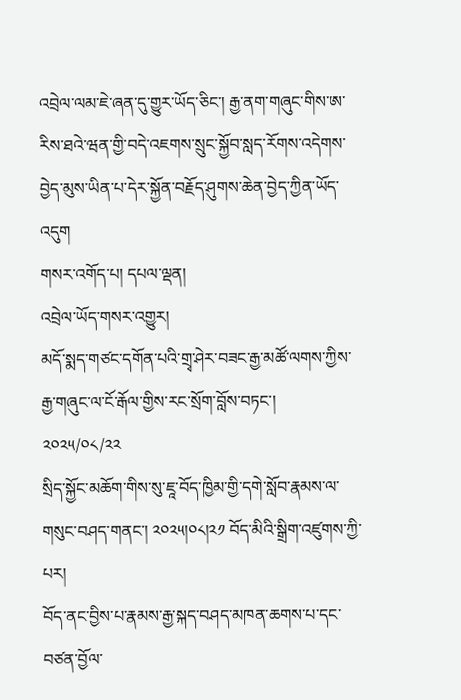འབྲེལ་ལམ་ཇེ་ཞན་དུ་གྱུར་ཡོད་ཅིང་། རྒྱ་ནག་གཞུང་གིས་ཨ་རིས་ཐའེ་ཝན་གྱི་བདེ་འཇགས་སྲུང་སྐྱོབ་སླད་རོགས་འདེགས་བྱེད་མུས་ཡིན་པ་དེར་སྐྱོན་བརྗོད་ཤུགས་ཆེན་བྱེད་ཀྱིན་ཡོད་འདུག
གསར་འགོད་པ། དཔལ་ལྡན།
འབྲེལ་ཡོད་གསར་འགྱུར།
མདོ་སྨད་གཙང་དགོན་པའི་གྲྭ་ཤེར་བཟང་རྒྱ་མཚོ་ལགས་ཀྱིས་རྒྱ་གཞུང་ལ་ངོ་རྒོལ་གྱིས་རང་སྲོག་བློས་བཏང་།
༢༠༢༥/༠༨/༢༢
སྲིད་སྐྱོང་མཆོག་གིས་སུ་ཇཱ་བོད་ཁྱིམ་གྱི་དགེ་སློབ་རྣམས་ལ་གསུང་བཤད་གནང་། ༢༠༢༥།༠༨།༢༡ བོད་མིའི་སྒྲིག་འཛུགས་ཀྱི་པར།
བོད་ནང་བྱིས་པ་རྣམས་རྒྱ་སྐད་བཤད་མཁན་ཆགས་པ་དང་བཙན་བྱོལ་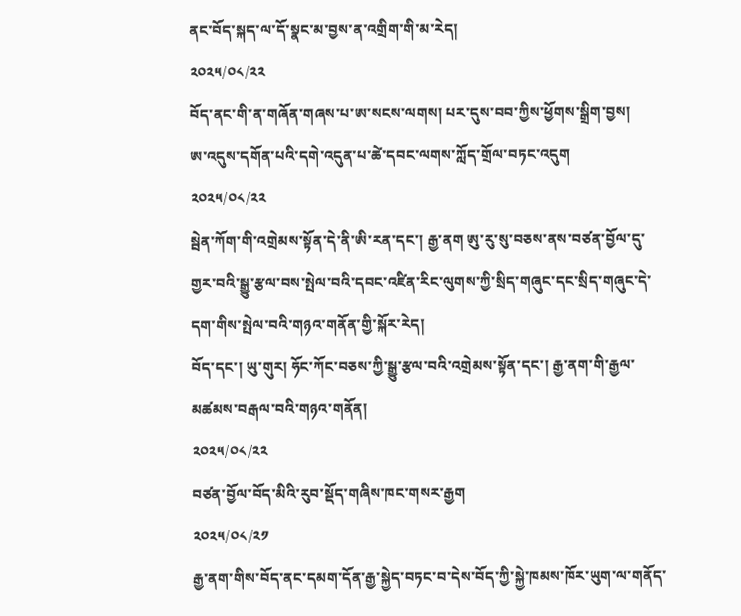ནང་བོད་སྐད་ལ་དོ་སྣང་མ་བྱས་ན་འགྲིག་གི་མ་རེད།
༢༠༢༥/༠༨/༢༢
བོད་ནང་གི་ན་གཞོན་གཞས་པ་ཨ་སངས་ལགས། པར་དུས་བབ་ཀྱིས་ཕྱོགས་སྒྲིག་བྱས།
ཨ་འདུས་དགོན་པའི་དགེ་འདུན་པ་ཚེ་དབང་ལགས་ཀློད་གྲོལ་བཏང་འདུག
༢༠༢༥/༠༨/༢༢
སྦེན་ཀོག་གི་འགྲེམས་སྟོན་དེ་ནི་ཨི་རན་དང་། རྒྱ་ནག ཨུ་རུ་སུ་བཅས་ནས་བཙན་བྱོལ་དུ་གྱར་བའི་སྒྱུ་རྩལ་བས་སྤེལ་བའི་དབང་འཛིན་རིང་ལུགས་ཀྱི་སྲིད་གཞུང་དང་སྲིད་གཞུང་དེ་དག་གིས་སྤེལ་བའི་གཉའ་གནོན་གྱི་སྐོར་རེད།
བོད་དང་། ཡུ་གུར། ཧོང་ཀོང་བཅས་ཀྱི་སྒྱུ་རྩལ་བའི་འགྲེམས་སྟོན་དང་། རྒྱ་ནག་གི་རྒྱལ་མཚམས་བརྒལ་བའི་གཉའ་གནོན།
༢༠༢༥/༠༨/༢༢
བཙན་བྱོལ་བོད་མིའི་རུབ་སྡོད་གཞིས་ཁང་གསར་རྒྱག
༢༠༢༥/༠༨/༢༡
རྒྱ་ནག་གིས་བོད་ནང་དམག་དོན་རྒྱ་སྐྱེད་བཏང་བ་དེས་བོད་ཀྱི་སྐྱེ་ཁམས་ཁོར་ཡུག་ལ་གནོད་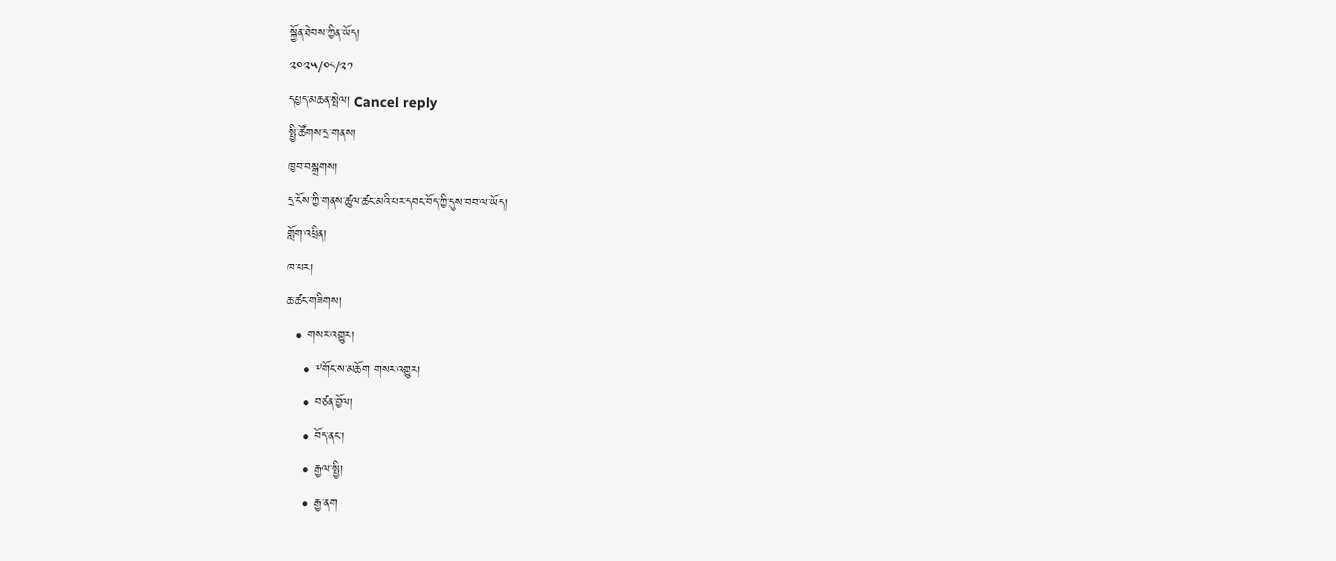སྐྱོན་ཐེབས་ཀྱིན་ཡོད།
༢༠༢༥/༠༨/༢༡
དཔྱད་མཆན་སྤེལ། Cancel reply
སྤྱི་ཚོགས་དྲ་གནས།
ཁྱབ་བསྒྲགས།
དྲ་ངོས་ཀྱི་གནས་ཚུལ་ཚང་མའི་པར་དབང་བོད་ཀྱི་དུས་བབ་ལ་ཡོད།
གློག་འཕྲིན།
ཁ་པར།
ཆ་ཚང་གཟིགས།
  • གསར་འགྱུར།
    • ༸གོང་ས་མཆོག གསར་འགྱུར།
    • བཙན་བྱོལ།
    • བོད་ནང་།
    • རྒྱལ་སྤྱི།
    • རྒྱ་ནག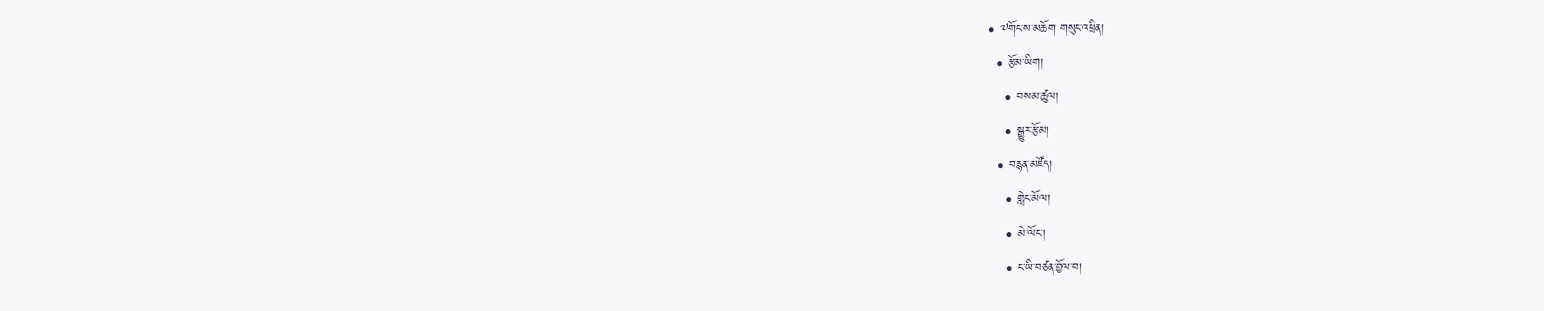• ༧གོང་ས་མཆོག གསུང་འཕྲིན།
  • རྩོམ་ཡིག།
    • བསམ་ཚུལ།
    • སྒྱུར་རྩོམ།
  • བརྙན་མཛོད།
    • གླེང་མོལ།
    • མེ་ལོང་།
    • ང་ཡི་བཙན་བྱོལ་བ།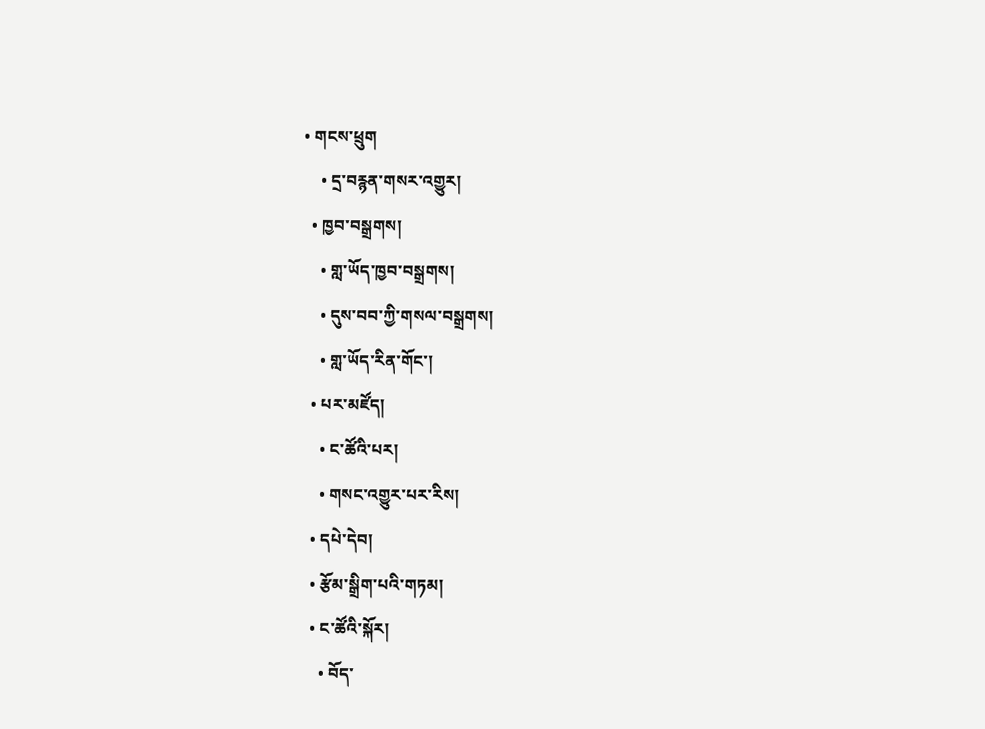• གངས་ཕྲུག
    • དྲ་བརྙན་གསར་འགྱུར།
  • ཁྱབ་བསྒྲགས།
    • གླ་ཡོད་ཁྱབ་བསྒྲགས།
    • དུས་བབ་ཀྱི་གསལ་བསྒྲགས།
    • གླ་ཡོད་རིན་གོང་།
  • པར་མཛོད།
    • ང་ཚོའི་པར།
    • གསང་འགྱུར་པར་རིས།
  • དཔེ་དེབ།
  • རྩོམ་སྒྲིག་པའི་གཏམ།
  • ང་ཚོའི་སྐོར།
    • བོད་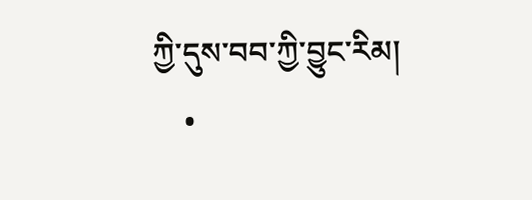ཀྱི་དུས་བབ་ཀྱི་བྱུང་རིམ།
    •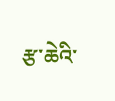རྩ་ཆེའི་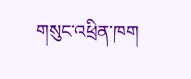གསུང་འཕྲིན་ཁག